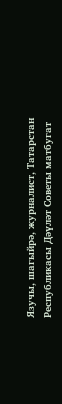Язучы, шагыйрә, журналист, Татарстан Республикасы Дәүләт Советы матбугат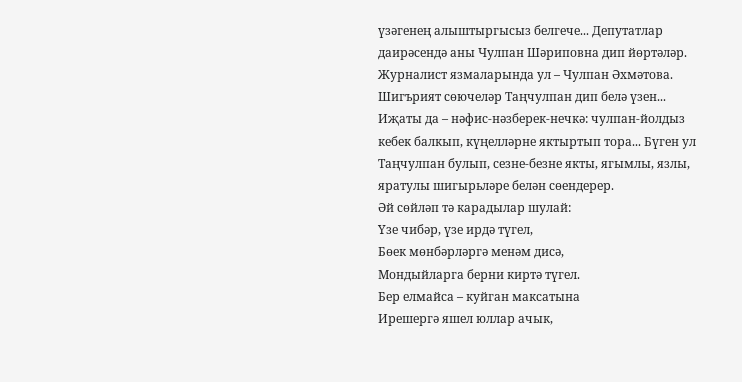үзәгенең алыштыргысыз белгече... Депутатлар даирәсендә аны Чулпан Шәриповна дип йөртәләр. Журналист язмаларында ул – Чулпан Әхмәтова. Шигърият сөючеләр Таңчулпан дип белә үзен... Иҗаты да – нәфис-нәзберек-нечкә: чулпан-йолдыз кебек балкып, күңелләрне яктыртып тора... Бүген ул Таңчулпан булып, сезне-безне якты, ягымлы, язлы, яратулы шигырьләре белән сөендерер.
Әй сөйләп тә карадылар шулай:
Үзе чибәр, үзе ирдә түгел,
Бөек мөнбәрләргә менәм дисә,
Мондыйларга берни киртә түгел.
Бер елмайса – куйган максатына
Ирешергә яшел юллар ачык,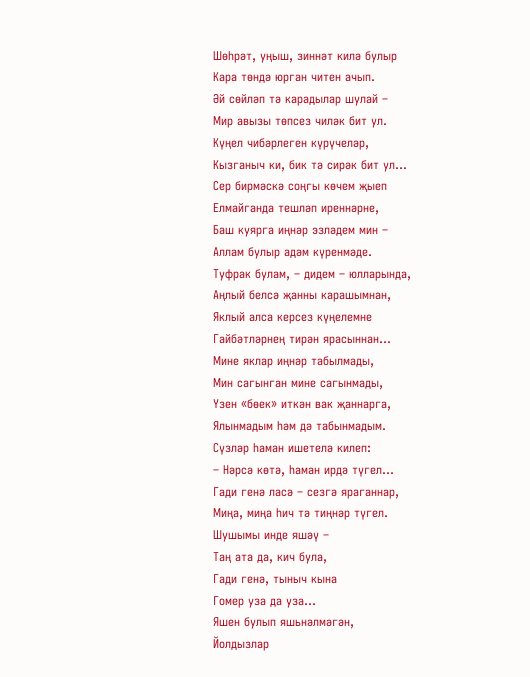Шөһрәт, уңыш, зиннәт килә булыр
Кара төндә юрган читен ачып.
Әй сөйләп тә карадылар шулай –
Мир авызы төпсез чиләк бит ул.
Күңел чибәрлеген күрүчеләр,
Кызганыч ки, бик тә сирәк бит ул…
Сер бирмәскә соңгы көчем җыеп
Елмайганда тешләп иреннәрне,
Баш куярга иңнәр эзләдем мин –
Аллам булыр адәм күренмәде.
Туфрак булам, – дидем – юлларында,
Аңлый белсә җанны карашымнан,
Яклый алса керсез күңелемне
Гайбәтләрнең тирән ярасыннан…
Мине яклар иңнәр табылмады,
Мин сагынган мине сагынмады,
Үзен «бөек» иткән вак җаннарга,
Ялынмадым һәм дә табынмадым.
Сүзләр һаман ишетелә килеп:
– Нәрсә көтә, һаман ирдә түгел…
Гади генә ласә – сезгә яраганнар,
Миңа, миңа һич тә тиңнәр түгел.
Шушымы инде яшәү –
Таң ата да, кич була,
Гади генә, тыныч кына
Гомер уза да уза...
Яшен булып яшьнәлмәгән,
Йолдызлар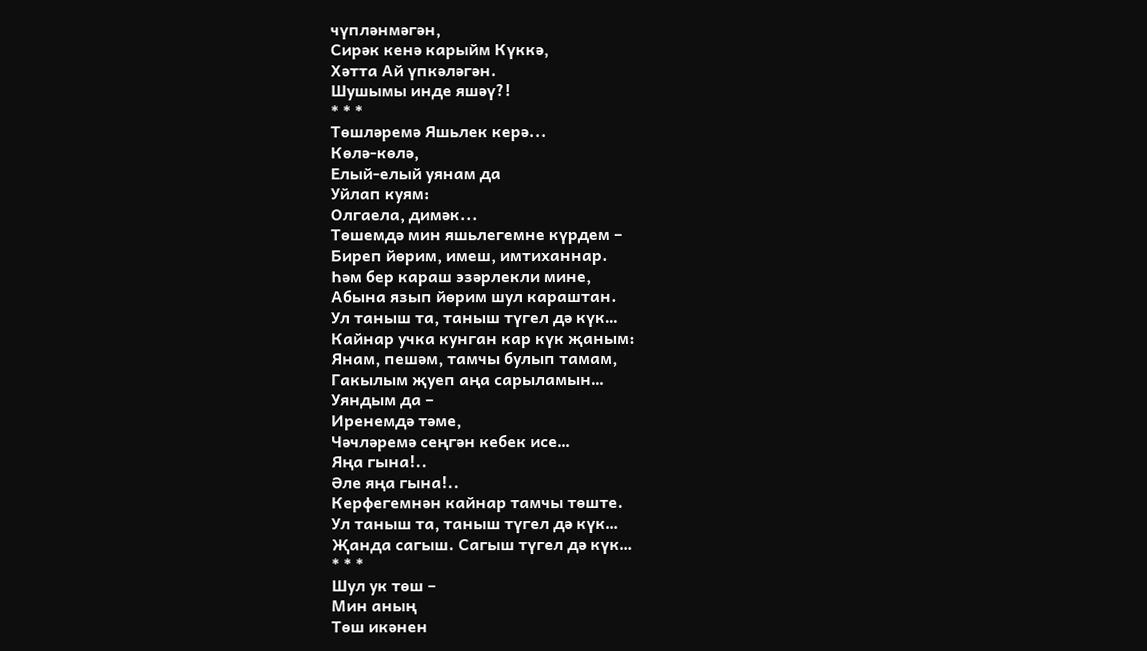чүпләнмәгән,
Сирәк кенә карыйм Күккә,
Хәтта Ай үпкәләгән.
Шушымы инде яшәү?!
* * *
Төшләремә Яшьлек керә...
Көлә-көлә,
Елый-елый уянам да
Уйлап куям:
Олгаела, димәк...
Төшемдә мин яшьлегемне күрдем –
Биреп йөрим, имеш, имтиханнар.
Һәм бер караш эзәрлекли мине,
Абына язып йөрим шул караштан.
Ул таныш та, таныш түгел дә күк…
Кайнар учка кунган кар күк җаным:
Янам, пешәм, тамчы булып тамам,
Гакылым җуеп аңа сарыламын…
Уяндым да –
Иренемдә тәме,
Чәчләремә сеңгән кебек исе…
Яңа гына!..
Әле яңа гына!..
Керфегемнән кайнар тамчы төште.
Ул таныш та, таныш түгел дә күк…
Җанда сагыш. Сагыш түгел дә күк…
* * *
Шул ук төш –
Мин аның
Төш икәнен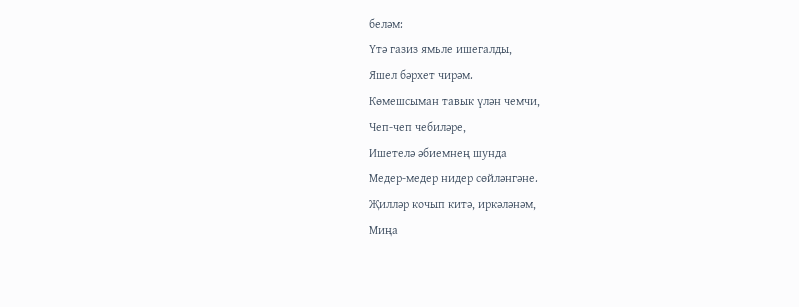беләм:
Үтә газиз ямьле ишегалды,
Яшел бәрхет чирәм.
Көмешсыман тавык үлән чемчи,
Чеп-чеп чебиләре,
Ишетелә әбиемнең шунда
Медер-медер нидер сөйләнгәне.
Җилләр кочып китә, иркәләнәм,
Миңа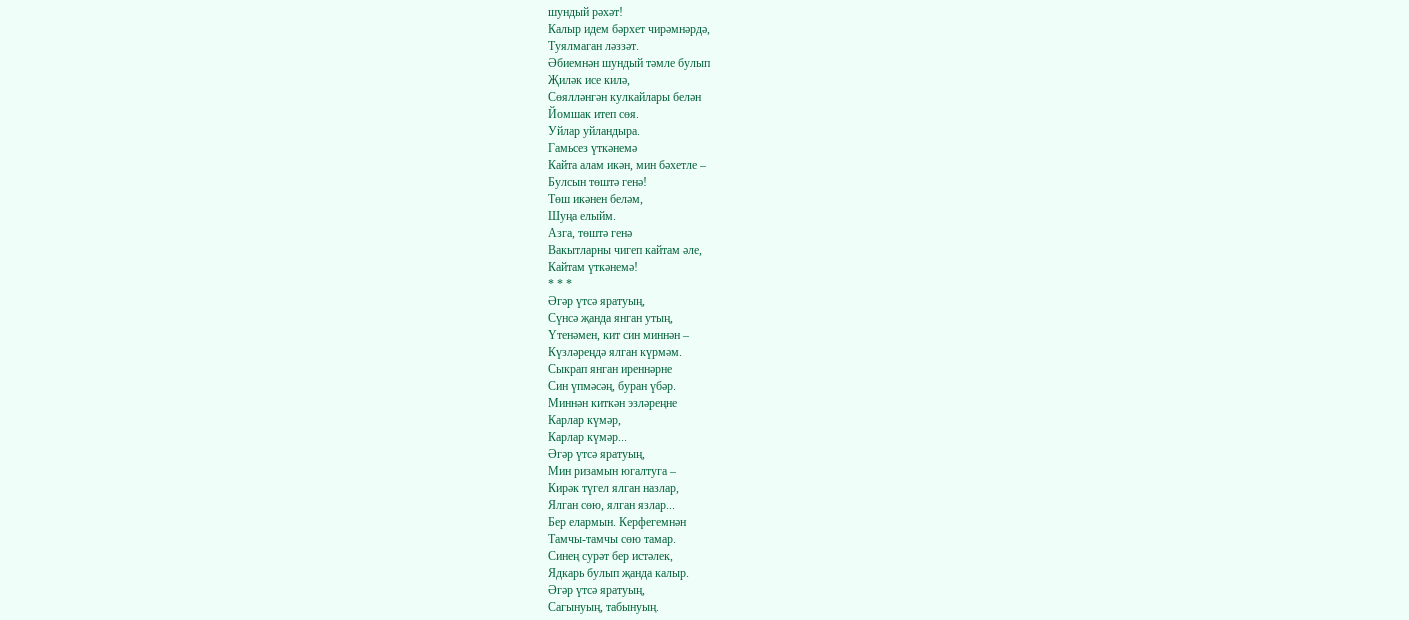шундый рәхәт!
Калыр идем бәрхет чирәмнәрдә,
Туялмаган ләззәт.
Әбиемнән шундый тәмле булып
Җиләк исе килә,
Сөялләнгән кулкайлары белән
Йомшак итеп сөя.
Уйлар уйландыра.
Гамьсез үткәнемә
Кайта алам икән, мин бәхетле –
Булсын төштә генә!
Төш икәнен беләм,
Шуңа елыйм.
Азга, төштә генә
Вакытларны чигеп кайтам әле,
Кайтам үткәнемә!
* * *
Әгәр үтсә яратуың,
Сүнсә җанда янган утың,
Үтенәмен, кит син миннән –
Күзләреңдә ялган күрмәм.
Сыкрап янган иреннәрне
Син үпмәсәң, буран үбәр.
Миннән киткән эзләреңне
Карлар күмәр,
Карлар күмәр...
Әгәр үтсә яратуың,
Мин ризамын югалтуга –
Кирәк түгел ялган назлар,
Ялган сөю, ялган язлар...
Бер елармын. Керфегемнән
Тамчы-тамчы сөю тамар.
Синең сурәт бер истәлек,
Ядкарь булып җанда калыр.
Әгәр үтсә яратуың,
Сагынуың, табынуың.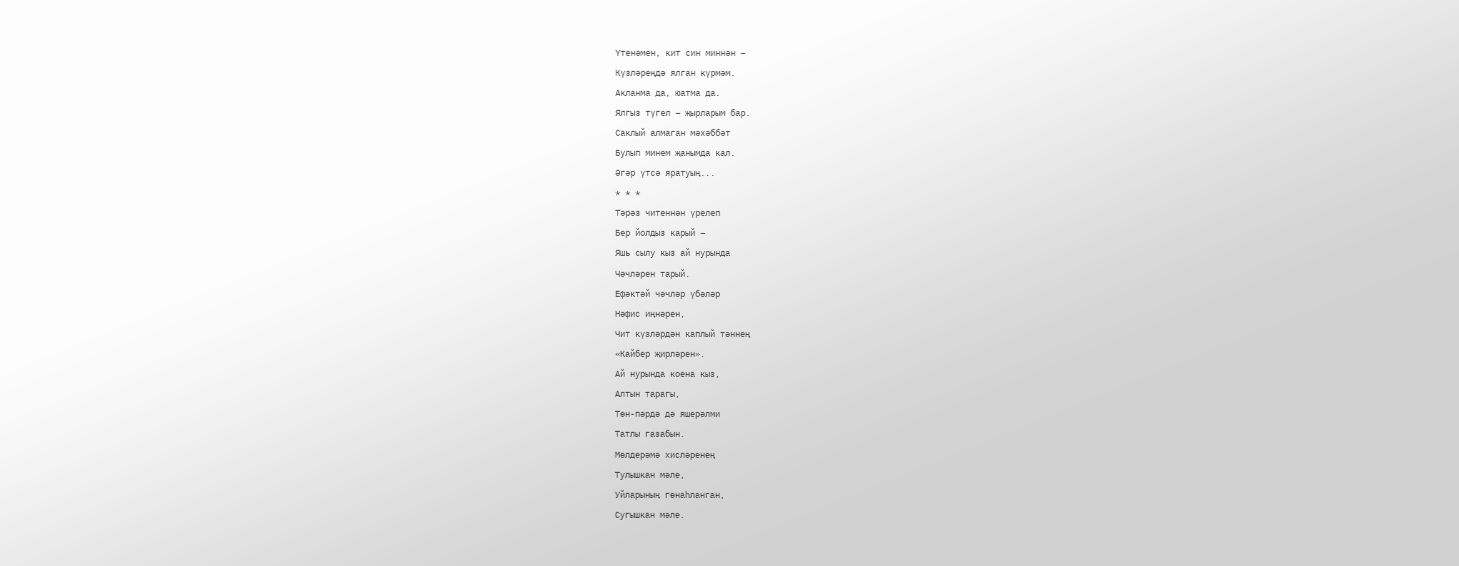Үтенәмен, кит син миннән –
Күзләреңдә ялган күрмәм.
Акланма да, юатма да.
Ялгыз түгел – җырларым бар.
Саклый алмаган мәхәббәт
Булып минем җанымда кал.
Әгәр үтсә яратуың...
* * *
Тәрәз читеннән үрелеп
Бер йолдыз карый –
Яшь сылу кыз ай нурында
Чәчләрен тарый.
Ефәктәй чәчләр үбәләр
Нәфис иңнәрен,
Чит күзләрдән каплый тәннең
«Кайбер җирләрен».
Ай нурында коена кыз,
Алтын тарагы,
Төн-пәрдә дә яшерәлми
Татлы газабын.
Мөлдерәмә хисләренең
Тулышкан мәле,
Уйларының гөнаһланган,
Сугышкан мәле.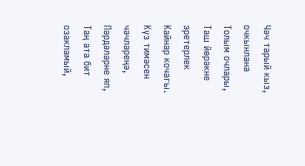Чәч тарый кыз, очкынлана
Толым очлары,
Таш йөрәкне эретерлек
Кайнар кочагы.
Күз тимәсен чәчләреңә,
Пәрдәләрне яп,
Таң ата бит озакламый,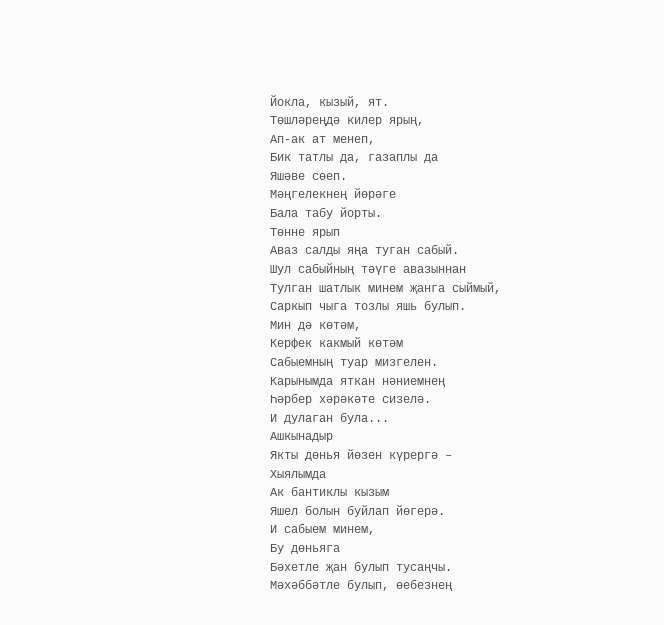Йокла, кызый, ят.
Төшләреңдә килер ярың,
Ап-ак ат менеп,
Бик татлы да, газаплы да
Яшәве сөеп.
Мәңгелекнең йөрәге
Бала табу йорты.
Төнне ярып
Аваз салды яңа туган сабый.
Шул сабыйның тәүге авазыннан
Тулган шатлык минем җанга сыймый,
Саркып чыга тозлы яшь булып.
Мин дә көтәм,
Керфек какмый көтәм
Сабыемның туар мизгелен.
Карынымда яткан нәниемнең
Һәрбер хәрәкәте сизелә.
И дулаган була...
Ашкынадыр
Якты дөнья йөзен күрергә –
Хыялымда
Ак бантиклы кызым
Яшел болын буйлап йөгерә.
И сабыем минем,
Бу дөньяга
Бәхетле җан булып тусаңчы.
Мәхәббәтле булып, өебезнең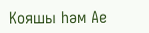Кояшы һәм Ае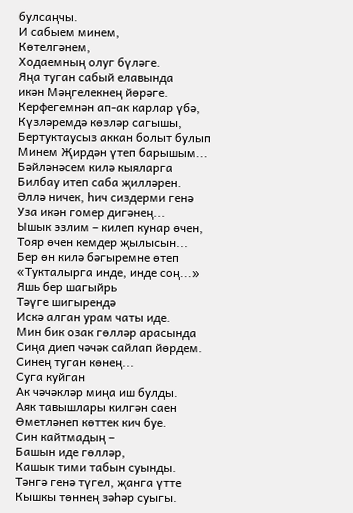булсаңчы.
И сабыем минем,
Көтелгәнем,
Ходаемның олуг бүләге.
Яңа туган сабый елавында
икән Мәңгелекнең йөрәге.
Керфегемнән ап-ак карлар үбә,
Күзләремдә көзләр сагышы,
Бертуктаусыз аккан болыт булып
Минем Җирдән үтеп барышым...
Бәйләнәсем килә кыяларга
Билбау итеп саба җилләрен.
Әллә ничек, һич сиздерми генә
Уза икән гомер дигәнең...
Ышык эзлим – килеп кунар өчен,
Тояр өчен кемдер җылысын...
Бер өн килә бәгыремне өтеп
«Тукталырга инде, инде соң...»
Яшь бер шагыйрь
Тәүге шигырендә
Искә алган урам чаты иде.
Мин бик озак гөлләр арасында
Сиңа диеп чәчәк сайлап йөрдем.
Синең туган көнең...
Суга куйган
Ак чәчәкләр миңа иш булды.
Аяк тавышлары килгән саен
Өметләнеп көттек кич буе.
Син кайтмадың –
Башын иде гөлләр,
Кашык тими табын суынды.
Тәнгә генә түгел, җанга үтте
Кышкы төннең зәһәр суыгы.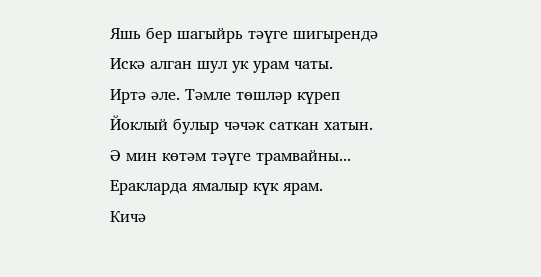Яшь бер шагыйрь тәүге шигырендә
Искә алган шул ук урам чаты.
Иртә әле. Тәмле төшләр күреп
Йоклый булыр чәчәк саткан хатын.
Ә мин көтәм тәүге трамвайны...
Еракларда ямалыр күк ярам.
Кичә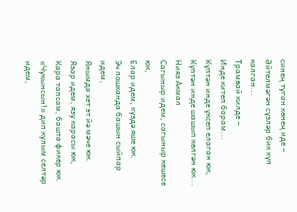синең туган көнең иде –
Әйтелмәгән сүзләр бик күп калган...
Трамвай килде –
Инде китеп барам...
Күптән инде үксеп елаган юк,
Күптән инде шашып көлгән юк...
Нияз Акмал
Сагыныр идем, сагыныр кешесе юк,
Елар идем, күздә яше юк.
Эч пошканда башын сыйпар идем,
Янымда хет эт йә мәче юк.
Язар идем, язу карасы юк,
Кара тапсам, башта фикер юк.
«Чукынсын!» дип кулым селтәр идем,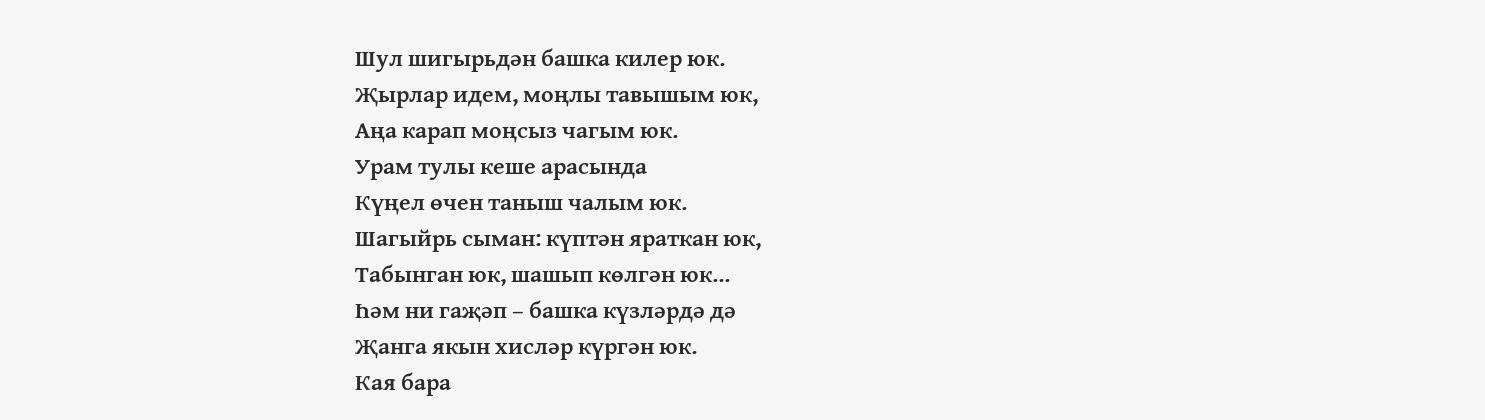Шул шигырьдән башка килер юк.
Җырлар идем, моңлы тавышым юк,
Аңа карап моңсыз чагым юк.
Урам тулы кеше арасында
Күңел өчен таныш чалым юк.
Шагыйрь сыман: күптән яраткан юк,
Табынган юк, шашып көлгән юк...
Һәм ни гаҗәп – башка күзләрдә дә
Җанга якын хисләр күргән юк.
Кая бара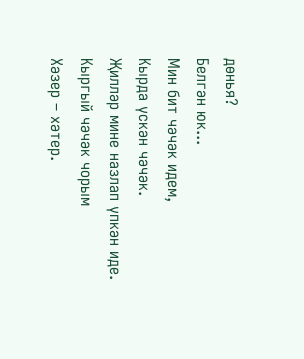дөнья?
Белгән юк...
Мин бит чәчәк идем,
Кырда үскән чәчәк.
Җилләр мине назлап үпкән иде.
Кыргый чәчәк чорым
Хәзер – хәтер.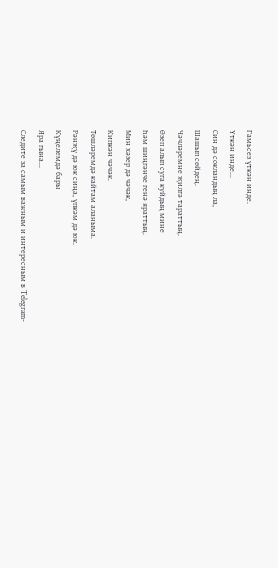Гамьсез үткән инде.
Үткән инде...
Син дә сокландың ла,
Шашып сөйдең.
Чәчләремне җилгә тараттың.
Өзеп алып суга куйдың мине
Һәм шиңгәнче генә яраттың.
Мин хәзер дә чәчәк,
Кипкән чәчәк.
Төшләремдә кайтам аланыма.
Рәнҗү дә юк сиңа, үпкәм дә юк.
Күңелемдә бары
Яра гына...
Следите за самым важным и интересным в Telegram-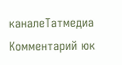каналеТатмедиа
Комментарий юк